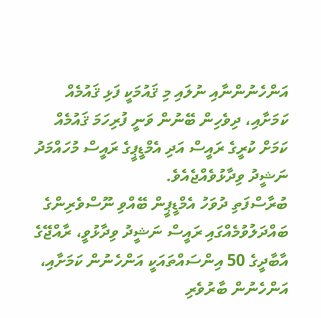އަންހެނުންނާއި ނުލައި މި ޤައުމަކީ ފަޅި ޤައުމެއް ކަމަށާއި، ދިވެހިން ބޭނުން ވަނީ ފުރިހަމަ ޤައުމެއް ކަމަށް ކުރީގެ ރައީސް އަދި އެމްޑީޕީގެ ރައީސް މުހައްމަދު ނަޝީދު ވިދާޅުވެއްޖެއެވެ.
ބުރާސްފަތި ދުވަހު އެމްޑީޕީން ބޭއްވި ނޫސްވެރިންގެ ބައްދަލުވުމެއްގައި ރައީސް ނަޝީދު ވިދާޅުވީ، ރާއްޖޭގެ އާބާދީގެ 50 އިންސައްތައަކީ އަންހެނުން ކަމަށާއި، އަންހެނުން ބާރުވެރި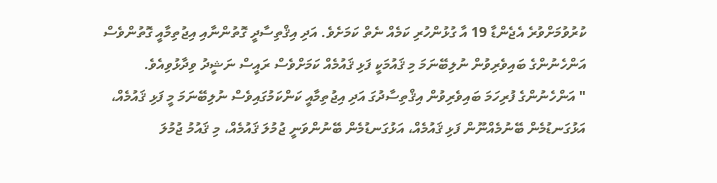ކުރުވުމަށްވުރެ އެޖެންޑާ 19 އާ ގުޅުންހުރި ކަމެއް ނެތް ކަމަށެވެ. އަދި އިޤްތިސާދީ ގޮތުންނާއި އިޖުތިމާއީ ގޮތުންވެސް އަންހެނުންގެ ބައިވެރިވުން ނުލިބޭނަމަ މި ޤައުމަކީ ފަޅި ޤައުމެއް ކަމަށްވެސް ރައީސް ނަޝީދު ވިދާޅުވިއެވެ.
" އަންހެނުންގެ ފުރިހަމަ ބައިވެރިވުން އިޤްތިސާދުގަ އަދި އިޖުތިމާއީ ކަންކަމުގައިވެސް ނުލިބޭނަމަ މީ ފަޅި ޤައުމެއް، އަޅުގަނޑުމެން ބޭނުމެއްނޫން ފަޅި ޤައުމެއް، އަޅުގަނޑުމެން ބޭނުންވަނީ ޖުމުލަ ޤައުމެއް، މި ޤައުމު ޖުމުލަ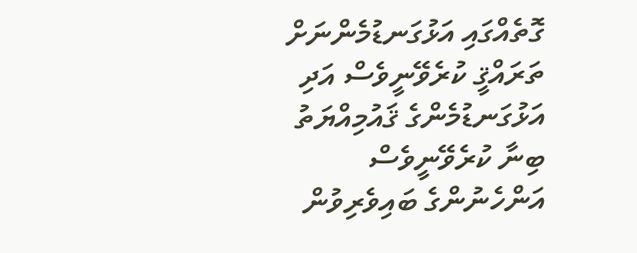ގޮތެއްގައި އަޅުގަނޑުމެންނަށް ތަރައްޤީ ކުރެވޭނީވެސް އަދި އަޅުގަނޑުމެންގެ ޤައުމިއްޔަތު ބިނާ ކުރެވޭނީވެސް އަންހެނުންގެ ބައިވެރިވުން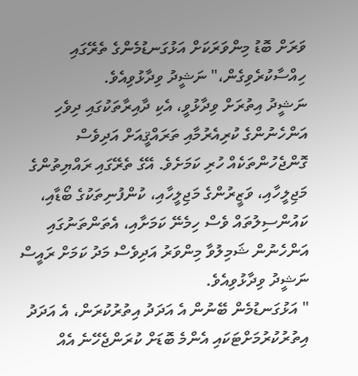ވަރަށް ބޮޑު މިންވަރަކަށް އަޅުގަނޑުމެންގެ ތެރޭގައި ހިއްސާކުރެވިގެން،" ނަޝީދު ވިދާޅުވިއެވެ.
ނަޝީދު އިތުރަށް ވިދާޅުވީ، އެކި ދާއިރާތަކުގައި ދިވެހި އަންހެނުންގެ ކުރިއެރުމާއި ތަރައްޤީއަށް އަދިވެސް ގޮންޖެހުންތަކެއް ހުރި ކަމަށެވެ. އޭގެ ތެރޭގައި ރައްޔިތުންގެ މަޖިލީހާއި، ވަޒީރުންގެ މަޖިލީހާއި، ކުންފުނިތަކުގެ ބޯޑާއި، ކައުންސިލުތައް ވެސް ހިމެނޭ ކަމަށާއި، އެތަންތަނުގައި އަންހެނުން ޝަމިލުވާ މިންވަރު އަދިވެސް މަދު ކަމަށް ރައީސް ނަޝީދު ވިދާޅުވިއެވެ.
" އަޅުގަނޑުމެން ބޭނުން އެ އަދަދު އިތުރުކުރަން، އެ އަދަދު އިތުރުކުރުމަށްޓަކައި އެންމެ ބޮޑަށް ކުރަންޖެހޭނެ އެއް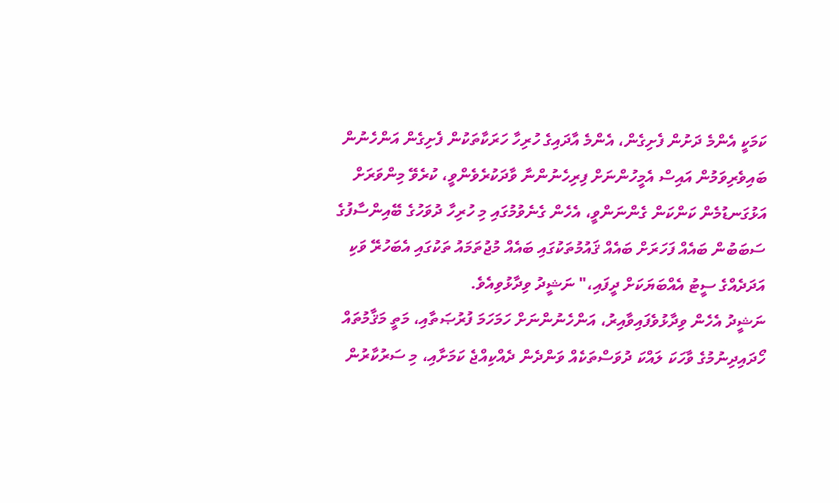ކަމަކީ އެންމެ ދަށުން ފެށިގެން، އެންމެ އާދައިގެ ހުރިހާ ހަރަކާތަކުން ފެށިގެން އަންހެނުން ބައިވެރިވަމުން އައިސް އެމީހުންނަށް ފިރިހެނުންނާ ވާދަކުރެވެންވީ، ކުރެވޭ މިންވަރަށް އަޅުގަނޑުމެން ކަންކަން ގެންނަންވީ، އެހެން ގެނެވުމުގައި މި ހުރިހާ ދުވަހުގެ ބޭއިންސާފުގެ ސަބަބުން ބައެއް ފަހަރަށް ބައެއް ޤައުމުތަކުގައި ބައެއް މުޖުތަމައު ތަކުގައި އެބަހުރޭ ވަކި އަދަދެއްގެ ސީޓު އެއްބަޔަކަށް ދީފައި،" ނަޝީދު ވިދާޅުވިއެވެ.
ނަޝީދު އެހެން ވިދާޅުވެފައިވާއިރު، އަންހެނުންނަށް ހަމަހަމަ ފުރުޞަތާއި، މަތީ މަޤާމުތައް ހޯދައިދިނުމުގެ ވާހަކަ ލައްކަ ދުވަސްތަކެއް ވަންދެން ދެއްކިއްޖެ ކަމަށާއި، މި ސަރުކާރުން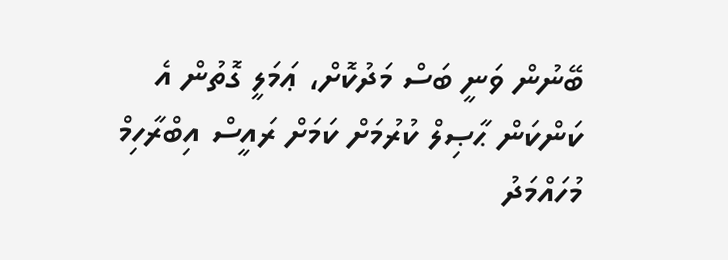ބޭނުން ވަނީ ބަސް މަދުކޮށް، ޢަމަލީ ގޮތުން އެ ކަންކަން ޙާޞިލް ކުރުމަށް ކަމަށް ރައީސް އިބްރާހިމް މުހައްމަދު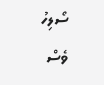ސޯލިހު ވެސް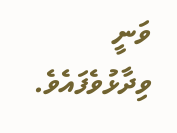ވަނީ ވިދާޅުވެފައެވެ.